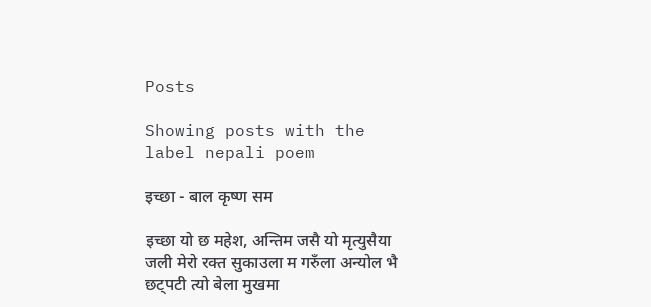Posts

Showing posts with the label nepali poem

इच्छा - बाल कृष्ण सम

इच्छा यो छ महेश, अन्तिम जसै यो मृत्युसैया जली मेरो रक्त सुकाउला म गरुँला अन्योल भै छट्पटी त्यो बेला मुखमा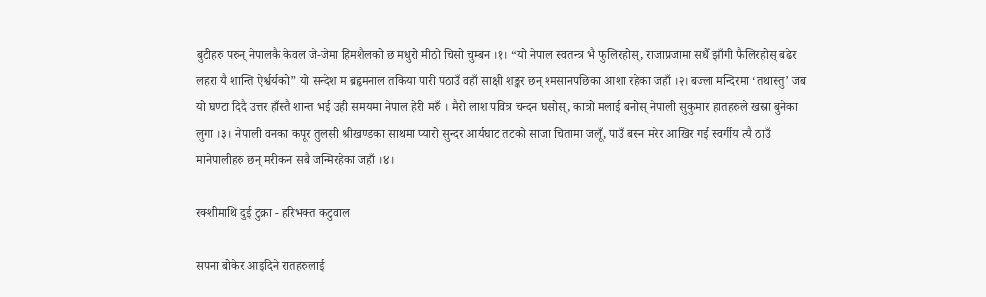बुटीहरु परुन् नेपालकै केवल जे-जेमा हिमशैलको छ मधुरो मीठो चिसो चुम्बन ।१। “यो नेपाल स्वतन्त्र भै फुलिरहोस्, राजाप्रजामा सधैँ झाँगी फैलिरहोस् बढेर लहरा यै शान्ति ऐर्श्वर्यको” यो सन्देश म ब्रहृमनाल तकिया पारी पठाउँ वहाँ साक्षी शङ्कर छन् श्मसानपछिका आशा रहेका जहाँ ।२। बज्ला मन्दिरमा ‘तथास्तु’ जब यो घण्टा दिदै उत्तर हाँस्तै शान्त भई उही समयमा नेपाल हेरी मरुँ । मैरो लाश पवित्र चन्दन घसोस्, कात्रो मलाई बनोस् नेपाली सुकुमार हातहरुले खस्रा बुनेका लुगा ।३। नेपाली वनका कपूर तुलसी श्रीखण्डका साथमा प्यारो सुन्दर आर्यघाट तटको साजा चितामा जलूँ, पाउँ बस्न मरेर आखिर गई स्वर्गीय त्यै ठाउँ मानेपालीहरु छन् मरीकन सबै जन्मिरहेका जहाँ ।४।

रक्शीमाथि दुई टुक्रा - हरिभक्त कटुवाल

सपना बोकेर आइदिने रातहरुलाई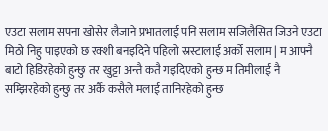एउटा सलाम सपना खोसेर लैजाने प्रभातलाई पनि सलाम सजिलैसित जिउने एउटा मिठो निहु पाइएको छ रक्शी बनइदिने पहिलो स्रस्टालाई अर्को सलाम | म आफ्नै बाटो हिडिरहेको हुन्छु तर खुट्टा अन्तै कतै गइदिएको हुन्छ म तिमीलाई नै सम्झिरहेको हुन्छु तर अर्कै कसैले मलाई तानिरहेको हुन्छ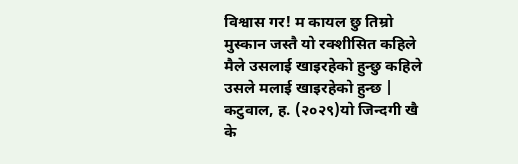विश्वास गर! म कायल छु तिम्रो मुस्कान जस्तै यो रक्शीसित कहिले मैले उसलाई खाइरहेको हुन्छु कहिले उसले मलाई खाइरहेको हुन्छ | कटुवाल, ह. (२०२९)यो जिन्दगी खै के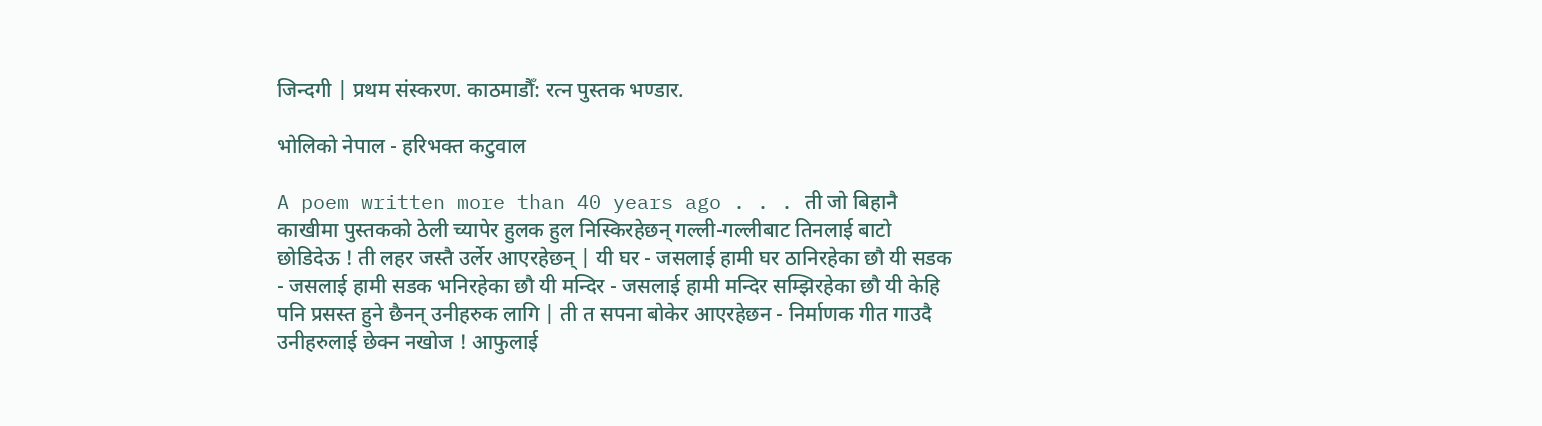जिन्दगी | प्रथम संस्करण. काठमाडौँ: रत्न पुस्तक भण्डार.

भोलिको नेपाल - हरिभक्त कटुवाल

A poem written more than 40 years ago . . . ती जो बिहानै काखीमा पुस्तकको ठेली च्यापेर हुलक हुल निस्किरहेछन् गल्ली-गल्लीबाट तिनलाई बाटो छोडिदेऊ ! ती लहर जस्तै उर्लेर आएरहेछन् | यी घर - जसलाई हामी घर ठानिरहेका छौ यी सडक - जसलाई हामी सडक भनिरहेका छौ यी मन्दिर - जसलाई हामी मन्दिर सम्झिरहेका छौ यी केहि पनि प्रसस्त हुने छैनन् उनीहरुक लागि | ती त सपना बोकेर आएरहेछन - निर्माणक गीत गाउदै उनीहरुलाई छेक्न नखोज ! आफुलाई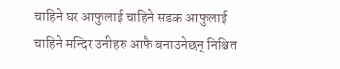चाहिने घर आफुलाई चाहिने सडक आफुलाई चाहिने मन्दिर उनीहरु आफै बनाउनेछन् निश्चित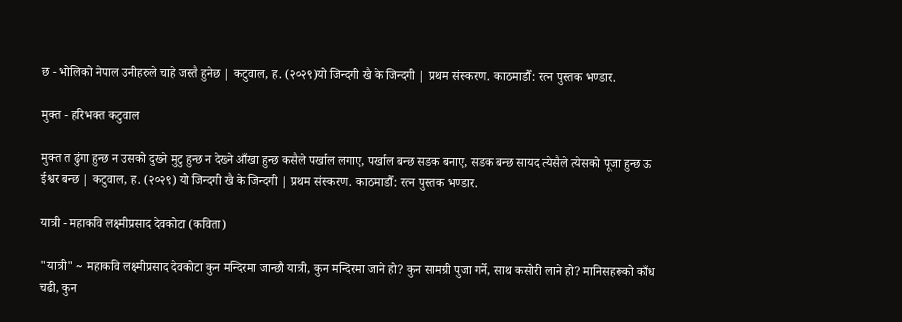छ - भोलिको नेपाल उनीहरुले चाहे जस्तै हुनेछ | कटुवाल, ह. (२०२९)यो जिन्दगी खै के जिन्दगी | प्रथम संस्करण. काठमाडौँ: रत्न पुस्तक भण्डार.

मुक्त - हरिभक्त कटुवाल

मुक्त त ढुंगा हुन्छ न उसको दुख्ने मुटु हुन्छ न देख्ने आँखा हुन्छ कसैले पर्खाल लगाए, पर्खाल बन्छ सडक बनाए, सडक बन्छ सायद त्येसैले त्येसको पूजा हुन्छ ऊ ईश्वर बन्छ | कटुवाल, ह. (२०२९) यो जिन्दगी खै के जिन्दगी | प्रथम संस्करण. काठमाडौँ: रत्न पुस्तक भण्डार.

यात्री - महाकवि लक्ष्मीप्रसाद देवकोटा (कविता)

"यात्री" ~ महाकवि लक्ष्मीप्रसाद देवकोटा कुन मन्दिरमा जान्छौ यात्री, कुन मन्दिरमा जाने हो? कुन सामग्री पुजा गर्ने, साथ कसोरी लाने हो? मानिसहरूको काँध चढी, कुन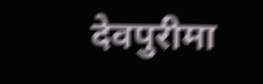देवपुरीमा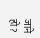जाने हो?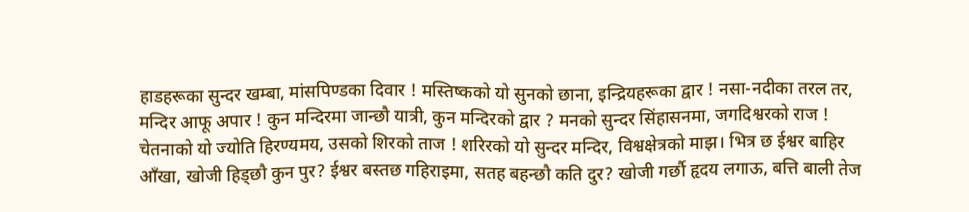हाडहरूका सुन्दर खम्बा, मांसपिण्डका दिवार ! मस्तिष्कको यो सुनको छाना, इन्द्रियहरूका द्वार ! नसा-नदीका तरल तर, मन्दिर आफू अपार ! कुन मन्दिरमा जान्छौ यात्री, कुन मन्दिरको द्वार ? मनको सुन्दर सिंहासनमा, जगदिश्वरको राज ! चेतनाको यो ज्योति हिरण्यमय, उसको शिरको ताज ! शरिरको यो सुन्दर मन्दिर, विश्वक्षेत्रको माझ। भित्र छ ईश्वर बाहिर आँखा, खोजी हिड्छौ कुन पुर? ईश्वर बस्तछ गहिराइमा, सतह बहन्छौ कति दुर? खोजी गर्छौ हृदय लगाऊ, बत्ति बाली तेज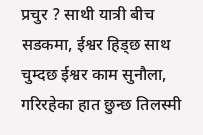प्रचुर ? साथी यात्री बीच सडकमा, ईश्वर हिड्छ साथ चुम्दछ ईश्वर काम सुनौला, गरिरहेका हात छुन्छ तिलस्मी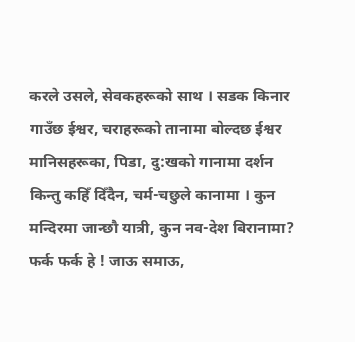करले उसले, सेवकहरूको साथ । सडक किनार गाउँछ ईश्वर, चराहरूको तानामा बोल्दछ ईश्वर मानिसहरूका, पिडा, दु:खको गानामा दर्शन किन्तु कहिँ दिँदैन, चर्म-चछुले कानामा । कुन मन्दिरमा जान्छौ यात्री, कुन नव-देश बिरानामा? फर्क फर्क हे ! जाऊ समाऊ,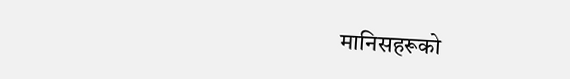मानिसहरूको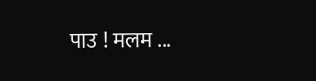पाउ ! मलम ...